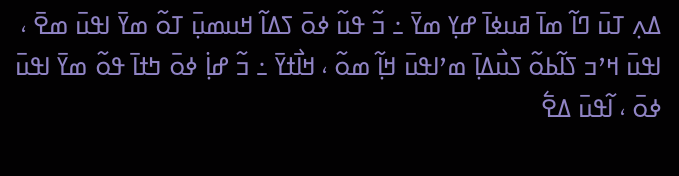ߡߍ߲ ߠߎ߫ ߣߊ߬ ߘߊ߫ ߥߎߦߊ߫ ߝߌ߲ ߘߌ߫ ߸ ߏ߬ ߟߎ߬ ߦߋ߫ ߖߡߊ߬ ߞߎߘߎ߲߫ ߠߋ߬ ߘߌ߫ ߊߟߎ߫ ߘߐ߫ ، ߊߟߎ߫ ߞߴߏ ߖߊ߬ߕߋ߬ ߖߎ߯ߡߊ߲߫ ߘߴߊߟߎ߫ ߞߊ߲߬ ߘߋ߬ ، ߞߊ߯ߙߌ߫ ߸ ߏ߬ ߝߊ߲߭ ߦߋ߫ ߤߙߊ߫ ߟߋ߬ ߘߌ߫ ߊߟߎ߫ ߦߋ߫ ، ߊ߬ߟߎ߫ ߡߐ߱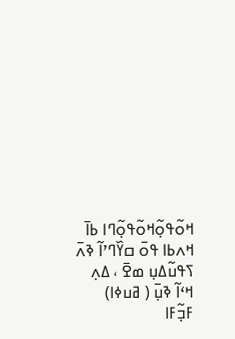ߞߋ߬ߟߋ߲߬ߞߋ߬ߟߋ߲߬ߣߊ ߕߊ߫ ߞߍߕߊ ߟߋ߫ ߛߌ߰ߣߴߊ߬ ߢߍ߫ ߖߟߎ߬ߡߎ߲ ߘߐ߫ ، ߡߍ߲ ߞߵߊ߬ ߢߎ߲߫ ( ߥߎߦߊ) ߓߏ߲߬ߓߊ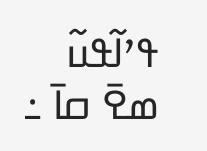ߟߴߊ߬ߟߎ߬ ߘߐ߫ ߛߊ߫ ߸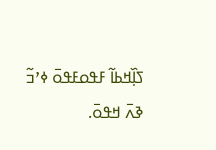ߖߊ߲߰ߞߕߊ߬ ߓߟߋߓߟߋ߫ ߦߴߏ߬ ߢߍ߫ ߞߟߋ߫.